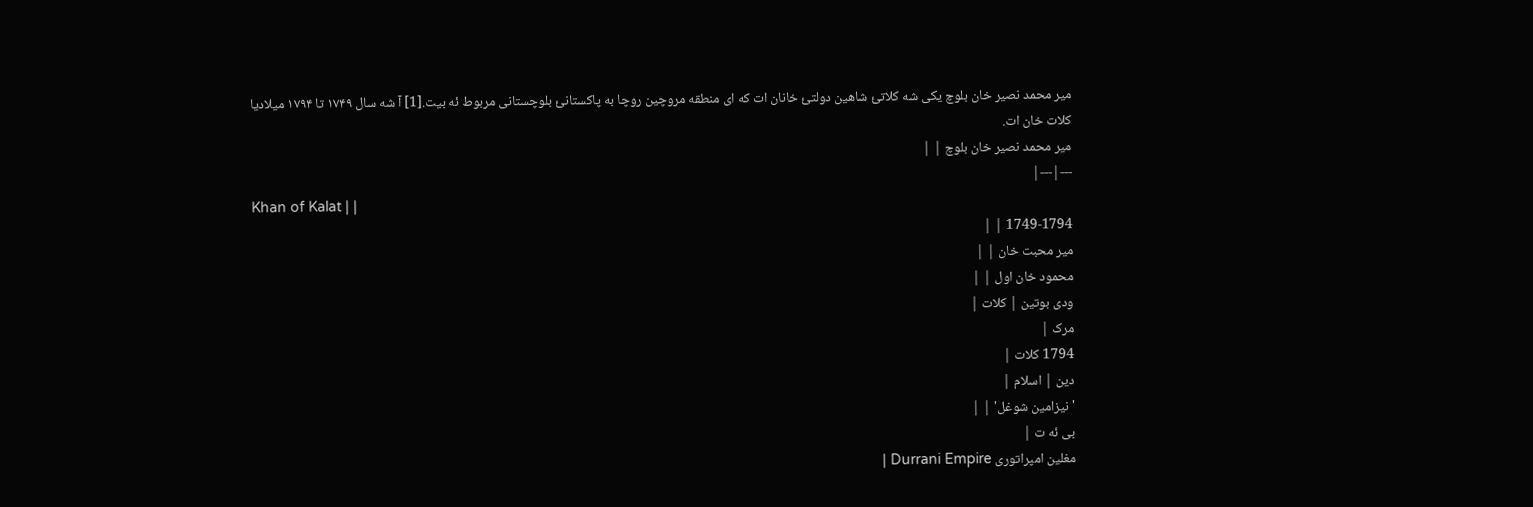میر محمد نصیر خان بلوچ یکی شه کلاتئ شاهین دولتئ خانان ات که ای منطقه مروچین روچا به پاکستانئ بلوچستانی مربوط ئه بیت.[1] آ شه سال ۱۷۴۹ تا ۱۷۹۴ میلادیا کلات خان ات.
میر محمد نصیر خان بلوچ | |
---|---|
Khan of Kalat | |
1749-1794 | |
میر محبت خان | |
محمود خان اول | |
ودی بوتین | کلات |
مرک |
1794 کلات |
دین | اسلام |
'نیزامین شوغل' | |
بی ئه ت |
مغلین امپراتوری Durrani Empire |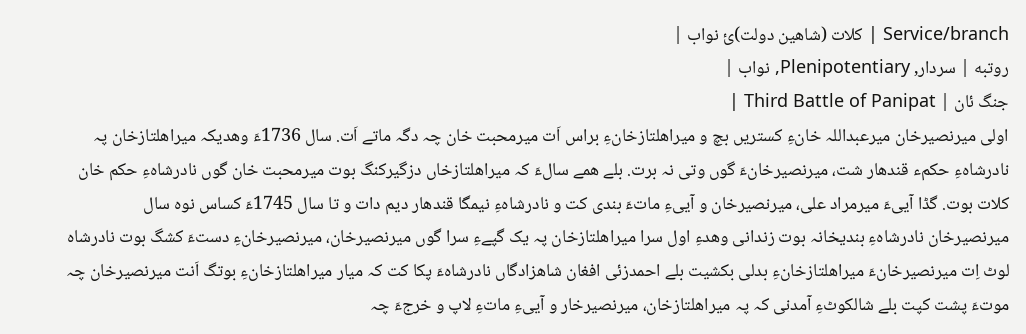Service/branch | کلات (شاهین دولت)ئ نواب |
روتبه | سردار, Plenipotentiary, نواب |
جنگ ئان | Third Battle of Panipat |
اولی میرنصیرخان میرعبداللہ خانءِ کستریں بچ و میراھلتازخانءِ براس اَت میرمحبت خان چہ دگہ ماتے اَت. سال 1736ءَ وھدیکہ میراھلتازخان پہ نادرشاہءِ حکمء قندھار شت، میرنصیرخانءَ گوں وتی نہ برت. بلے ھمے سالءَ کہ میراھلتازخاں دزگیرکنگ بوت میرمحبت خان گوں نادرشاہءِ حکم خان کلات بوت. گڈا آییءَ میرمراد علی، میرنصیرخان و آییءِ ماتءَ بندی کت و نادرشاہءِ نیمگا قندھار دیم دات و تا سال 1745ءَ کساس نوہ سال میرنصیرخان نادرشاہءِ بندیخانہ بوت زندانی وھدءِ اول سرا میراھلتازخان پہ یک گپےءِ سرا گوں میرنصیرخان، میرنصیرخانءِ دستءَ کشگ بوت نادرشاہ لوٹ اِت میرنصیرخانءَ میراھلتازخانءِ بدلی بکشیت بلے احمدزئی افغان شاھزادگاں نادرشاہءَ پکا کت کہ میار میراھلتازخانءِ بوتگ اَنت میرنصیرخان چہ موتءَ پشت کپت بلے شالکوٹءِ آمدنی کہ پہ میراھلتازخان، میرنصیرخار و آییءِ ماتءِ لاپ و خرجءَ چہ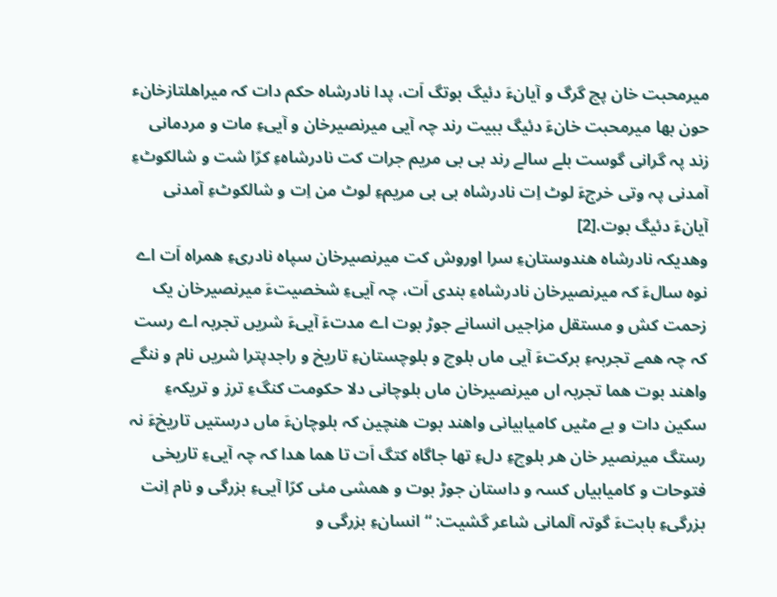میرمحبت خان پچ گرگ و آیانءَ دئیگ بوتگ اَت، پدا نادرشاہ حکم دات کہ میراھلتازخانء حون بھا میرمحبت خانءَ دئیگ ببیت رند چہ آیی میرنصیرخان و آییءِ مات و مردمانی زند پہ گرانی گوست بلے سالے رند بی بی مریم جرات کت نادرشاہءِ کرّا شت و شالکوٹءِ آمدنی پہ وتی خرجءَ لوٹ اِت نادرشاہ بی بی مریمءِ لوٹ من اِت و شالکوٹءِ آمدنی آیانءَ دئیگ بوت.[2]
وھدیکہ نادرشاہ ھندوستانءِ سرا اوروش کت میرنصیرخان سپاہ نادریءِ ھمراہ اَت اے نوہ سالءَ کہ میرنصیرخان نادرشاہءِ بندی اَت، چہ آییءِ شخصیتءَ میرنصیرخان یک زحمت کش و مستقل مزاجیں انسانے جوڑ بوت اے مدتءَ آییءَ شریں تجربہ اے رست کہ چہ ھمے تجربہءِ برکتءَ آیی ماں بلوچ و بلوچستانءِ تاریخ و راجدپترا شریں نام و ننگے واھند بوت ھما تجربہ اں میرنصیرخان ماں بلوچانی دلا حکومت کنگءِ ترز و تریکہءِ سکین دات و بے مٹیں کامیابیانی واھند بوت ھنچین کہ بلوچانءَ ماں درستیں تاریخءَ نہ رستگ میرنصیر خان ھر بلوچءِ دلءِ تھا جاگاہ کتگ اَت تا ھما ھدا کہ چہ آییءِ تاریخی فتوحات و کامیابیاں کسہ و داستان جوڑ بوت و ھمشی مئی کرّا آییءِ بزرگی و نام اِنت بزرگیءِ بابتءَ گوتہ آلمانی شاعر گشیت: “انسانءِ بزرگی و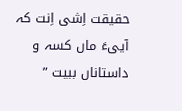حقیقت اِشی اِنت کہ آییءَ ماں کسہ و داستاناں ببیت ”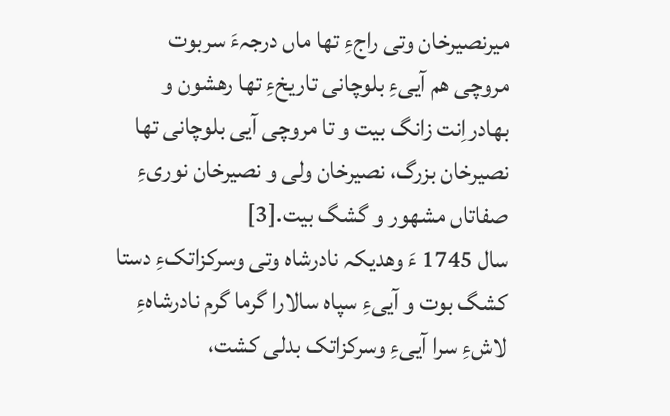میرنصیرخان وتی راجءِ تھا ماں درجہءَ سربوت مروچی ھم آییءِ بلوچانی تاریخءِ تھا رھشون و بھادراِنت زانگ بیت و تا مروچی آیی بلوچانی تھا نصیرخان بزرگ، نصیرخان ولی و نصیرخان نوریءِ صفاتاں مشھور و گشگ بیت.[3]
سال 1745 ءَ وھدیکہ نادرشاہ وتی وسرکزاتکءِ دستا کشگ بوت و آییءِ سپاہ سالارا گرما گرم نادرشاہءِ لاشءِ سرا آییءِ وسرکزاتک بدلی کشت،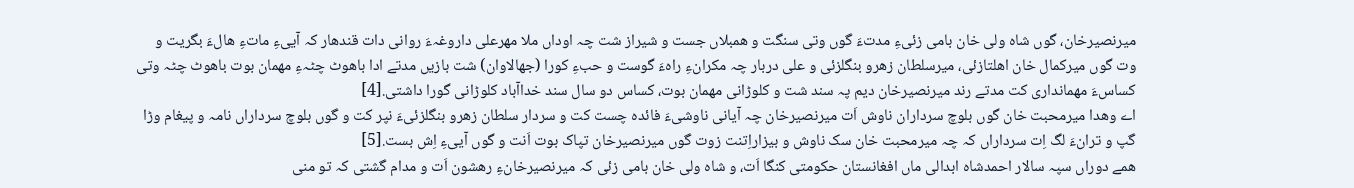میرنصیرخان، گوں شاہ ولی خان بامی زئیءِ مدتءَ گوں وتی سنگت و ھمبلاں جست و شیراز شت چہ اوداں ملا مھرعلی داروغہءَ روانی دات قندھار کہ آییءِ ماتءِ ھالءَ بگریت و وت گوں میرکمال خان اھلتازئی، میرسلطان زھرو بنگلزئی و علی دربار چہ مکرانءِ راہءَ گوست و حبءِ کورا (جھالاوان) شت بازیں مدتے ادا باھوٹ چٹہءِ مھمان بوت باھوٹ چٹہ وتی کساسءَ مھمانداری کت مدتے رند میرنصیرخان دیم پہ سند شت و کلوڑانی مھمان بوت، کساس دو سال سند خداآباد کلوڑانی گورا داشتی.[4]
اے وھدا میرمحبت خان گوں بلوچ سرداران ناوش اَت میرنصیرخان چہ آیانی ناوشیءَ فائدہ چست کت و سردار سلطان زھرو بنگلزئیءَ نپر کت و گوں بلوچ سرداراں نامہ و پیغام وڑا گپ و ترانءَ لگ اِت سرداراں کہ چہ میرمحبت خان سک ناوش و بیزاراِتنت زوت گوں میرنصیرخان تپاک بوت اَنت و گوں آییءِ اِش بست.[5]
ھمے دوراں سپہ سالار احمدشاہ ابدالی ماں افغانستان حکومتی کنگا اَت، و شاہ ولی خان بامی زئی کہ میرنصیرخانءِ رھشون اَت و مدام گشتی کہ تو منی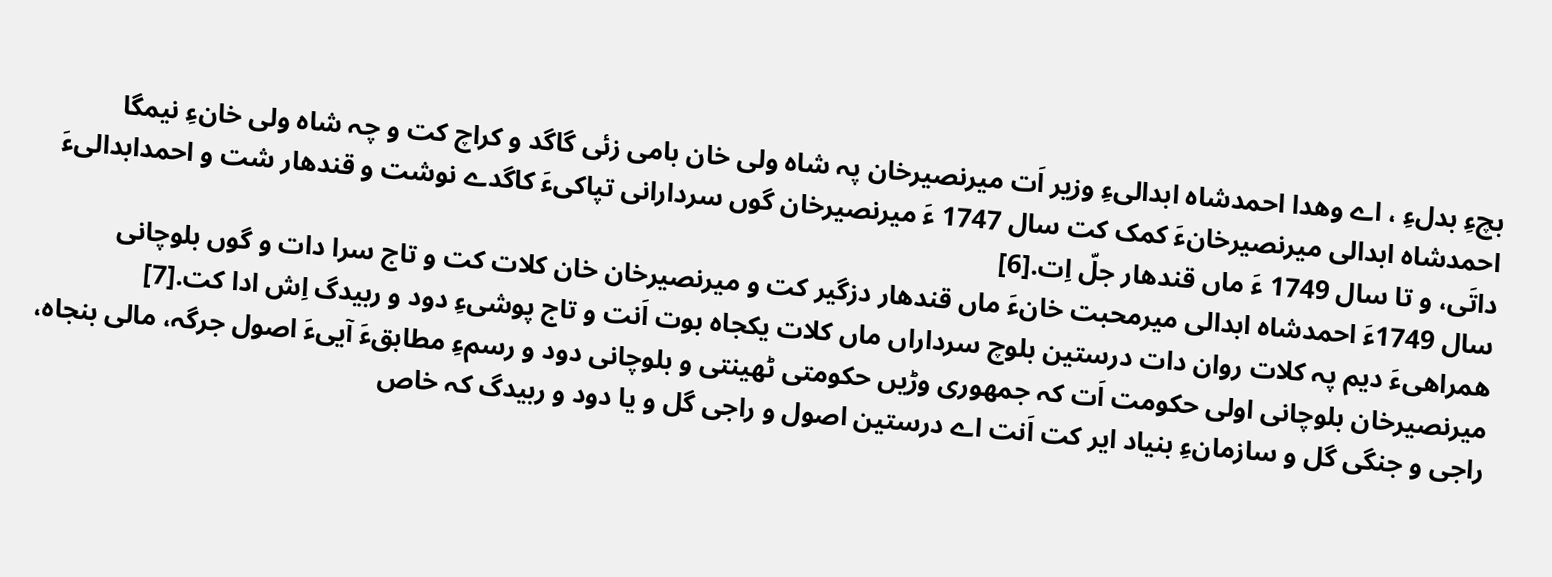بچءِ بدلءِ ، اے وھدا احمدشاہ ابدالیءِ وزیر اَت میرنصیرخان پہ شاہ ولی خان بامی زئی گاگد و کراچ کت و چہ شاہ ولی خانءِ نیمگا احمدشاہ ابدالی میرنصیرخانءَ کمک کت سال 1747 ءَ میرنصیرخان گوں سردارانی تپاکیءَ کاگدے نوشت و قندھار شت و احمدابدالیءَ داتَی، و تا سال 1749 ءَ ماں قندھار جلّ اِت.[6]
سال 1749ءَ احمدشاہ ابدالی میرمحبت خانءَ ماں قندھار دزگیر کت و میرنصیرخان خان کلات کت و تاج سرا دات و گوں بلوچانی ھمراھیءَ دیم پہ کلات روان دات درستین بلوچ سرداراں ماں کلات یکجاہ بوت اَنت و تاج پوشیءِ دود و ربیدگ اِش ادا کت.[7]
میرنصیرخان بلوچانی اولی حکومت اَت کہ جمھوری وڑیں حکومتی ٹھینتی و بلوچانی دود و رسمءِ مطابقءَ آییءَ اصول جرگہ، مالی بنجاہ، راجی و جنگی گل و سازمانءِ بنیاد ایر کت اَنت اے درستین اصول و راجی گل و یا دود و ربیدگ کہ خاص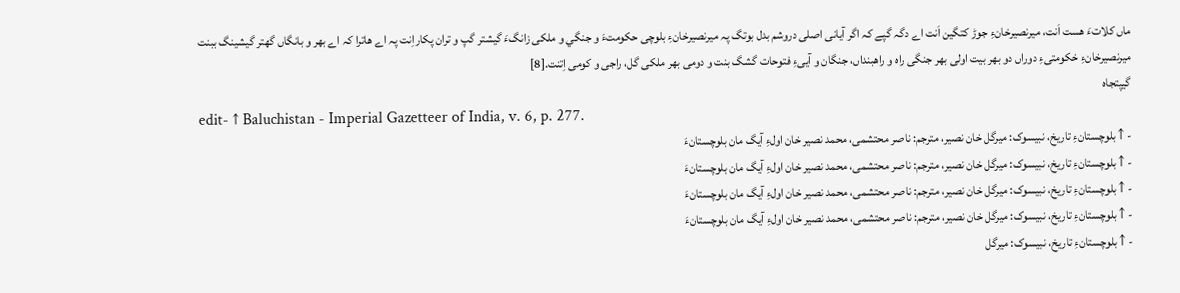ماں کلاتءَ ھست اَنت، میرنصیرخانءِ جوڑ کتگین اَنت اے دگہ گپے کہ اگر آیانی اصلی دروشم بدل بوتگ پہ میرنصیرخانءِ بلوچی حکومتءَ و جنگي و ملکی زانگءَ گيشتر گپ و تران پکاراِنت پہ اے ھاترا کہ اے بھر و بانگاں گھتر گیشینگ ببنت میرنصیرخانءِ خکومتیءِ دوراں دو بھر بیت اولی بھر جنگی راہ و راھبنداں، جنگان و آییءِ فتوحات گشگ بنت و دومی بھر ملکی گل، راجی و کومی اِتنت.[8]
گیپتجاه
edit- ↑ Baluchistan - Imperial Gazetteer of India, v. 6, p. 277.
- ↑ بلوچستانءِ تاریخ، نبیسوک: میرگل خان نصیر، مترجم: ناصر محتشمی، محمد نصیر خان اولءِ آیگ مان بلوچستانءَ
- ↑ بلوچستانءِ تاریخ، نبیسوک: میرگل خان نصیر، مترجم: ناصر محتشمی، محمد نصیر خان اولءِ آیگ مان بلوچستانءَ
- ↑ بلوچستانءِ تاریخ، نبیسوک: میرگل خان نصیر، مترجم: ناصر محتشمی، محمد نصیر خان اولءِ آیگ مان بلوچستانءَ
- ↑ بلوچستانءِ تاریخ، نبیسوک: میرگل خان نصیر، مترجم: ناصر محتشمی، محمد نصیر خان اولءِ آیگ مان بلوچستانءَ
- ↑ بلوچستانءِ تاریخ، نبیسوک: میرگل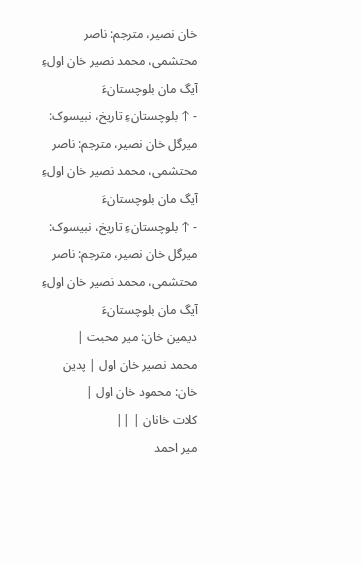خان نصیر، مترجم: ناصر محتشمی، محمد نصیر خان اولءِ آیگ مان بلوچستانءَ
- ↑ بلوچستانءِ تاریخ، نبیسوک: میرگل خان نصیر، مترجم: ناصر محتشمی، محمد نصیر خان اولءِ آیگ مان بلوچستانءَ
- ↑ بلوچستانءِ تاریخ، نبیسوک: میرگل خان نصیر، مترجم: ناصر محتشمی، محمد نصیر خان اولءِ آیگ مان بلوچستانءَ
دیمین خان: میر محبت |
محمد نصیر خان اول | پدین خان: محمود خان اول |
کلات خانان | ||
میر احمد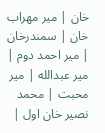خان | میر مهراب خان | سمندرخان | میر احمد دوم | میر عبدالله | میر محبت | محمد نصیر خان اول |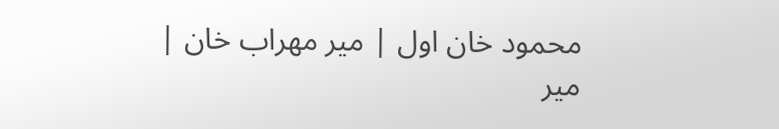محمود خان اول | میر مهراب خان | میر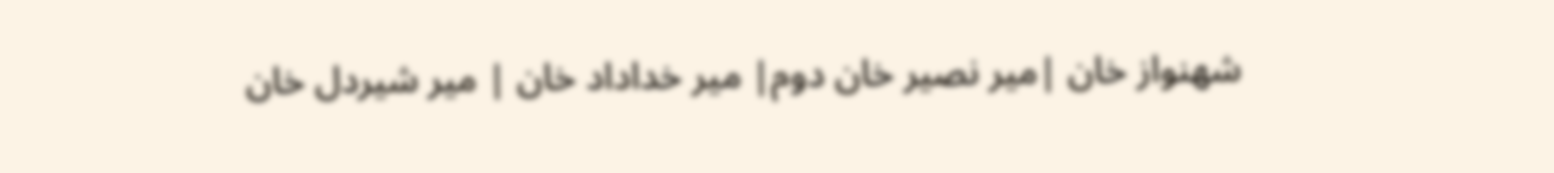شهنواز خان |میر نصیر خان دوم| میر خداداد خان | میر شیردل خان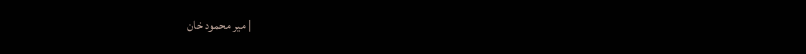| میر محمود خان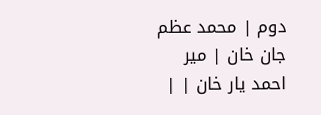دوم | محمد عظم جان خان | میر احمد یار خان | |